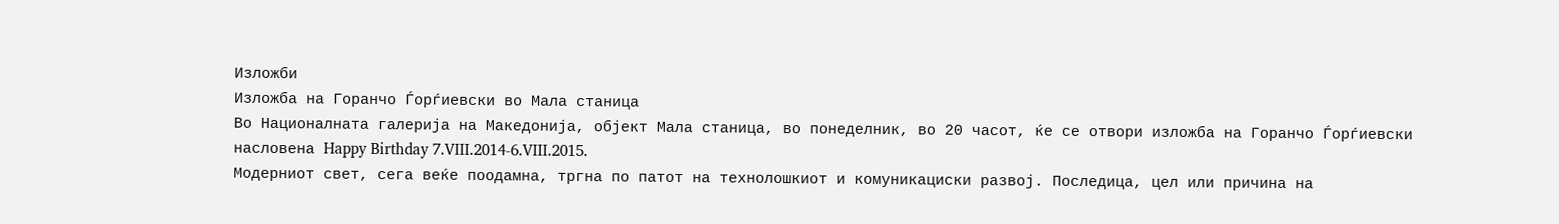Изложби
Изложба на Горанчо Ѓорѓиевски во Мала станица
Во Националната галерија на Македонија, објект Мала станица, во понеделник, во 20 часот, ќе се отвори изложба на Горанчо Ѓорѓиевски насловена Happy Birthday 7.VIII.2014-6.VIII.2015.
Модерниот свет, сега веќе поодамна, тргна по патот на технолошкиот и комуникациски развој. Последица, цел или причина на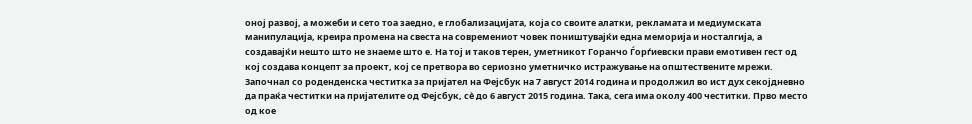оној развој, а можеби и сето тоа заедно, е глобализацијата, која со своите алатки, рекламата и медиумската манипулација, креира промена на свеста на современиот човек поништувајќи една меморија и носталгија, а создавајќи нешто што не знаеме што е. На тој и таков терен, уметникот Горанчо Ѓорѓиевски прави емотивен гест од кој создава концепт за проект, кој се претвора во сериозно уметничко истражување на општествените мрежи. Започнал со роденденска честитка за пријател на Фејсбук на 7 август 2014 година и продолжил во ист дух секојдневно да праќа честитки на пријателите од Фејсбук, сè до 6 август 2015 година. Така, сега има околу 400 честитки. Прво место од кое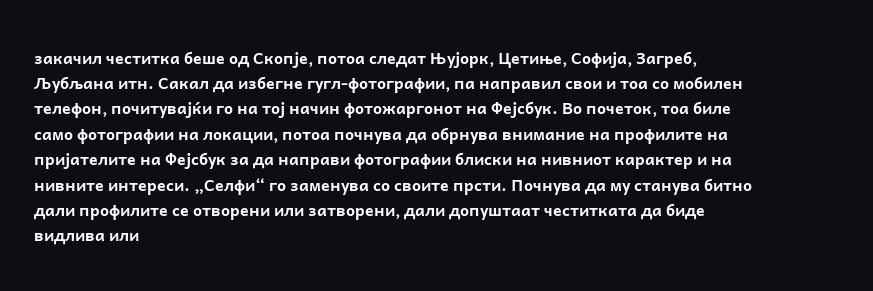закачил честитка беше од Скопје, потоа следат Њујорк, Цетиње, Софија, Загреб, Љубљана итн. Сакал да избегне гугл-фотографии, па направил свои и тоа со мобилен телефон, почитувајќи го на тој начин фотожаргонот на Фејсбук. Во почеток, тоа биле само фотографии на локации, потоа почнува да обрнува внимание на профилите на пријателите на Фејсбук за да направи фотографии блиски на нивниот карактер и на нивните интереси. „Селфи“ го заменува со своите прсти. Почнува да му станува битно дали профилите се отворени или затворени, дали допуштаат честитката да биде видлива или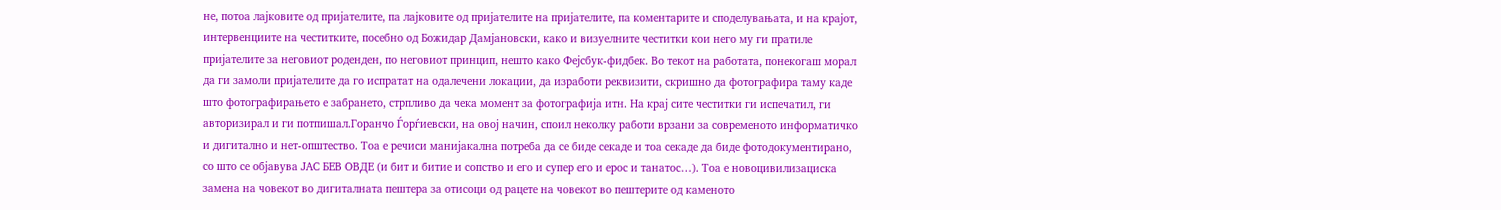не, потоа лајковите од пријателите, па лајковите од пријателите на пријателите, па коментарите и споделувањата, и на крајот, интервенциите на честитките, посебно од Божидар Дамјановски, како и визуелните честитки кои него му ги пратиле пријателите за неговиот роденден, по неговиот принцип, нешто како Фејсбук-фидбек. Во текот на работата, понекогаш морал да ги замоли пријателите да го испратат на одалечени локации, да изработи реквизити, скришно да фотографира таму каде што фотографирањето е забрането, стрпливо да чека момент за фотографија итн. На крај сите честитки ги испечатил, ги авторизирал и ги потпишал.Горанчо Ѓорѓиевски, на овој начин, споил неколку работи врзани за современото информатичко и дигитално и нет-општество. Тоа е речиси манијакална потреба да се биде секаде и тоа секаде да биде фотодокументирано, со што се објавува ЈАС БЕВ ОВДЕ (и бит и битие и сопство и его и супер его и ерос и танатос…). Тоа е новоцивилизациска замена на човекот во дигиталната пештера за отисоци од рацете на човекот во пештерите од каменото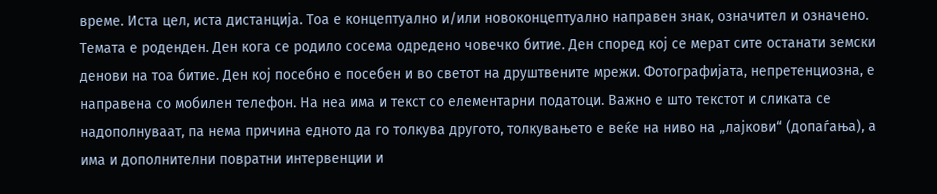време. Иста цел, иста дистанција. Тоа е концептуално и/или новоконцептуално направен знак, означител и означено. Темата е роденден. Ден кога се родило сосема одредено човечко битие. Ден според кој се мерат сите останати земски денови на тоа битие. Ден кој посебно е посебен и во светот на друштвените мрежи. Фотографијата, непретенциозна, е направена со мобилен телефон. На неа има и текст со елементарни податоци. Важно е што текстот и сликата се надополнуваат, па нема причина едното да го толкува другото, толкувањето е веќе на ниво на „лајкови“ (допаѓања), а има и дополнителни повратни интервенции и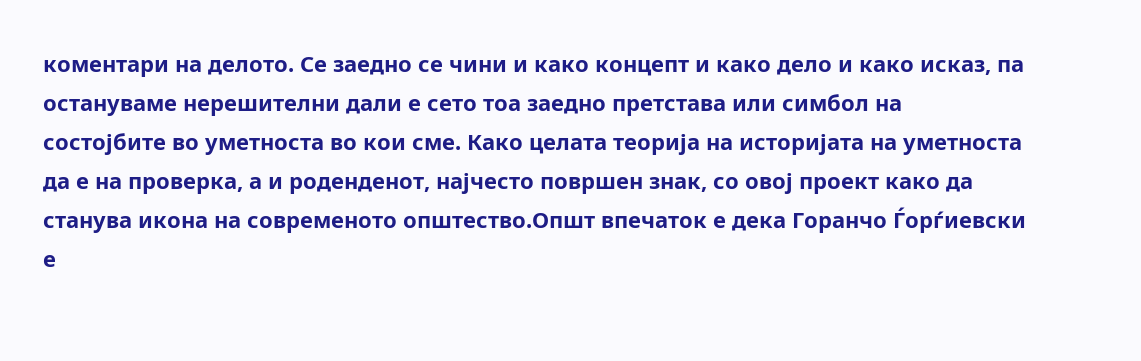коментари на делото. Се заедно се чини и како концепт и како дело и како исказ, па остануваме нерешителни дали е сето тоа заедно претстава или симбол на состојбите во уметноста во кои сме. Како целата теорија на историјата на уметноста да е на проверка, а и роденденот, најчесто површен знак, со овој проект како да станува икона на современото општество.Општ впечаток е дека Горанчо Ѓорѓиевски е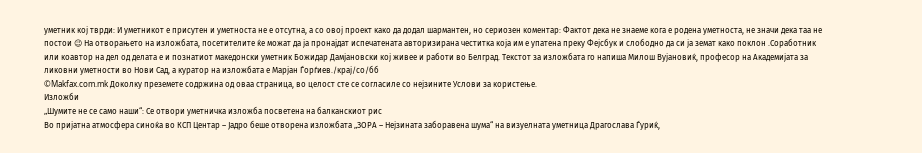уметник кој тврди: И уметникот е присутен и уметноста не е отсутна, а со овој проект како да додал шармантен, но сериозен коментар: Фактот дека не знаеме кога е родена уметноста, не значи дека таа не постои 😉 На отворањето на изложбата, посетителите ќе можат да ја пронајдат испечатената авторизирана честитка која им е упатена преку Фејсбук и слободно да си ја земат како поклон .Соработник или коавтор на дел од делата е и познатиот македонски уметник Божидар Дамјановски кој живее и работи во Белград. Текстот за изложбата го напиша Милош Вујановиќ, професор на Академијата за ликовни уметности во Нови Сад, а куратор на изложбата е Марјан Ѓорѓиев./крај/со/бб
©Makfax.com.mk Доколку преземете содржина од оваа страница, во целост сте се согласиле со нејзините Услови за користење.
Изложби
„Шумите не се само наши“: Се отвори уметничка изложба посветена на балканскиот рис
Во пријатна атмосфера синоќа во КСП Центар – Јадро беше отворена изложбата „ЗОРА – Нејзината заборавена шума“ на визуелната уметница Драгослава Ѓуриќ,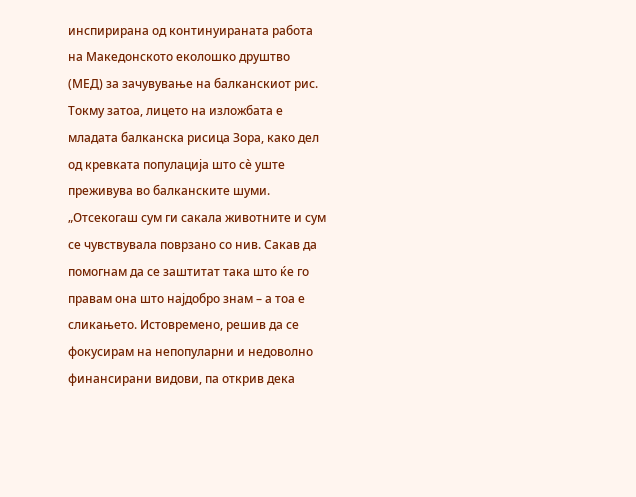инспирирана од континуираната работа на Македонското еколошко друштво (МЕД) за зачувување на балканскиот рис. Токму затоа, лицето на изложбата е младата балканска рисица Зора, како дел од кревката популација што сè уште преживува во балканските шуми.
„Отсекогаш сум ги сакала животните и сум се чувствувала поврзано со нив. Сакав да помогнам да се заштитат така што ќе го правам она што најдобро знам – а тоа е сликањето. Истовремено, решив да се фокусирам на непопуларни и недоволно финансирани видови, па открив дека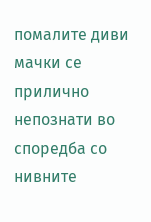помалите диви мачки се прилично непознати во споредба со нивните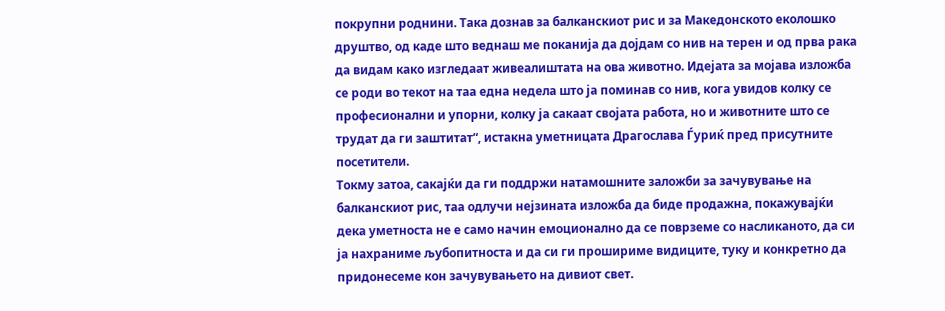покрупни роднини. Така дознав за балканскиот рис и за Македонското еколошко друштво, од каде што веднаш ме поканија да дојдам со нив на терен и од прва рака да видам како изгледаат живеалиштата на ова животно. Идејата за мојава изложба се роди во текот на таа една недела што ја поминав со нив, кога увидов колку се професионални и упорни, колку ја сакаат својата работа, но и животните што се трудат да ги заштитат“, истакна уметницата Драгослава Ѓуриќ пред присутните посетители.
Токму затоа, сакајќи да ги поддржи натамошните заложби за зачувување на балканскиот рис, таа одлучи нејзината изложба да биде продажна, покажувајќи дека уметноста не е само начин емоционално да се поврземе со насликаното, да си ја нахраниме љубопитноста и да си ги прошириме видиците, туку и конкретно да придонесеме кон зачувувањето на дивиот свет.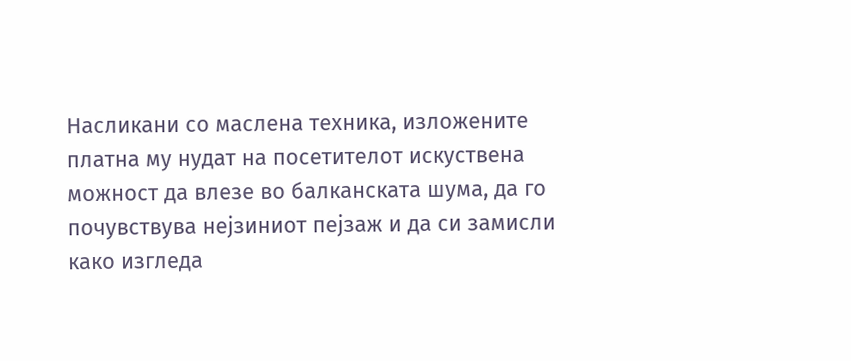Насликани со маслена техника, изложените платна му нудат на посетителот искуствена можност да влезе во балканската шума, да го почувствува нејзиниот пејзаж и да си замисли како изгледа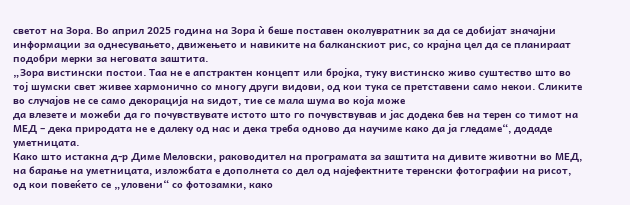светот на Зора. Во април 2025 година на Зора ѝ беше поставен околувратник за да се добијат значајни информации за однесувањето, движењето и навиките на балканскиот рис, со крајна цел да се планираат подобри мерки за неговата заштита.
„Зора вистински постои. Таа не е апстрактен концепт или бројка, туку вистинско живо суштество што во тој шумски свет живее хармонично со многу други видови, од кои тука се претставени само некои. Сликите во случајов не се само декорација на ѕидот, тие се мала шума во која може
да влезете и можеби да го почувствувате истото што го почувствував и јас додека бев на терен со тимот на МЕД – дека природата не е далеку од нас и дека треба одново да научиме како да ја гледаме“, додаде уметницата.
Како што истакна д-р Диме Меловски, раководител на програмата за заштита на дивите животни во МЕД, на барање на уметницата, изложбата е дополнета со дел од најефектните теренски фотографии на рисот, од кои повеќето се „уловени“ со фотозамки, како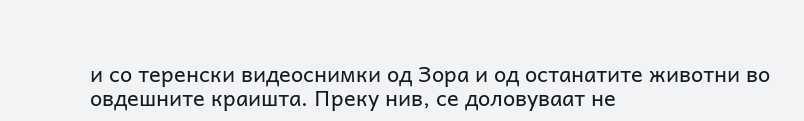и со теренски видеоснимки од Зора и од останатите животни во овдешните краишта. Преку нив, се доловуваат не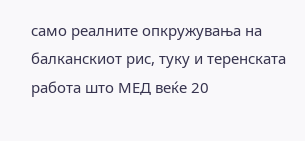само реалните опкружувања на балканскиот рис, туку и теренската работа што МЕД веќе 20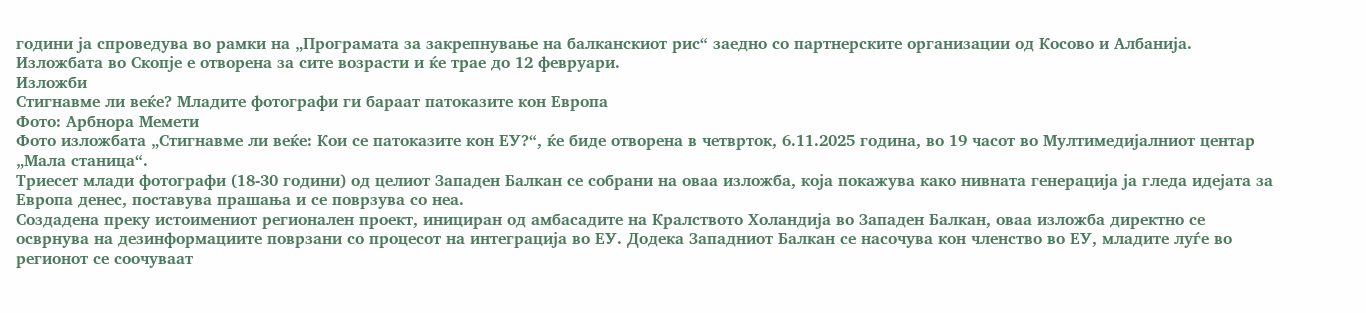години ја спроведува во рамки на „Програмата за закрепнување на балканскиот рис“ заедно со партнерските организации од Косово и Албанија.
Изложбата во Скопје е отворена за сите возрасти и ќе трае до 12 февруари.
Изложби
Стигнавме ли веќе? Младите фотографи ги бараат патоказите кон Европа
Фото: Арбнора Мемети
Фото изложбата „Стигнавме ли веќе: Кои се патоказите кон ЕУ?“, ќе биде отворена в четврток, 6.11.2025 година, во 19 часот во Мултимедијалниот центар „Мала станица“.
Триесет млади фотографи (18-30 години) од целиот Западен Балкан се собрани на оваа изложба, која покажува како нивната генерација ја гледа идејата за Европа денес, поставува прашања и се поврзува со неа.
Создадена преку истоимениот регионален проект, инициран од амбасадите на Кралството Холандија во Западен Балкан, оваа изложба директно се осврнува на дезинформациите поврзани со процесот на интеграција во ЕУ. Додека Западниот Балкан се насочува кон членство во ЕУ, младите луѓе во регионот се соочуваат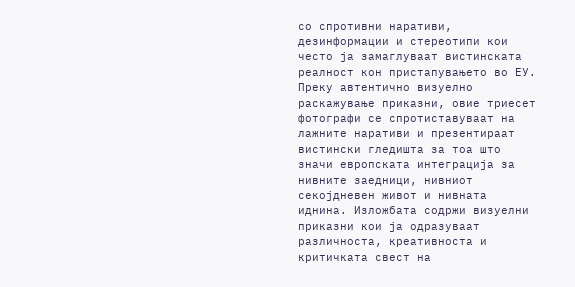со спротивни наративи, дезинформации и стереотипи кои често ја замаглуваат вистинската реалност кон пристапувањето во ЕУ. Преку автентично визуелно раскажување приказни, овие триесет фотографи се спротиставуваат на лажните наративи и презентираат вистински гледишта за тоа што значи европската интеграција за нивните заедници, нивниот секојдневен живот и нивната иднина. Изложбата содржи визуелни приказни кои ја одразуваат различноста, креативноста и критичката свест на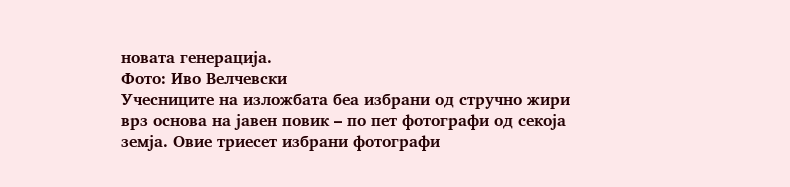новата генерација.
Фото: Иво Велчевски
Учесниците на изложбата беа избрани од стручно жири врз основа на јавен повик – по пет фотографи од секоја земја. Овие триесет избрани фотографи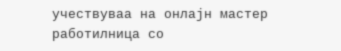учествуваа на онлајн мастер работилница со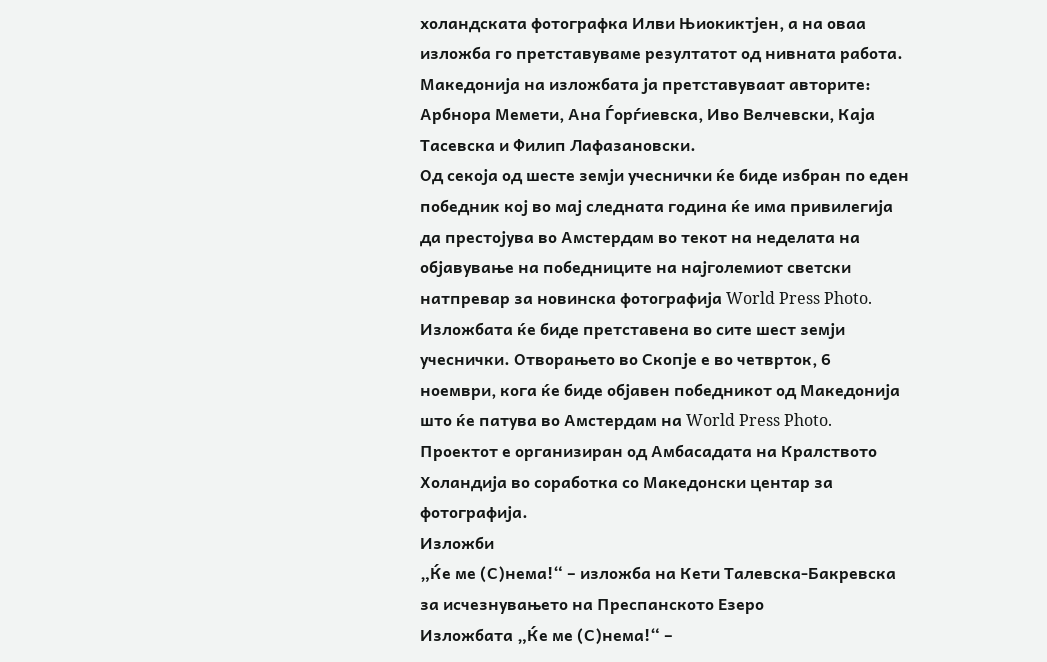холандската фотографка Илви Њиокиктјен, а на оваа изложба го претставуваме резултатот од нивната работа.
Македонија на изложбата ја претставуваат авторите: Арбнора Мемети, Ана Ѓорѓиевска, Иво Велчевски, Каја Тасевска и Филип Лафазановски.
Од секоја од шесте земји учеснички ќе биде избран по еден победник кој во мај следната година ќе има привилегија да престојува во Амстердам во текот на неделата на објавување на победниците на најголемиот светски натпревар за новинска фотографија World Press Photo.
Изложбата ќе биде претставена во сите шест земји учеснички. Отворањето во Скопје е во четврток, 6 ноември, кога ќе биде објавен победникот од Македонија што ќе патува во Амстердам на World Press Photo.
Проектот е организиран од Амбасадата на Кралството Холандија во соработка со Македонски центар за фотографија.
Изложби
„Ќе ме (С)нема!“ – изложба на Кети Талевска-Бакревска за исчезнувањето на Преспанското Езеро
Изложбата „Ќе ме (С)нема!“ –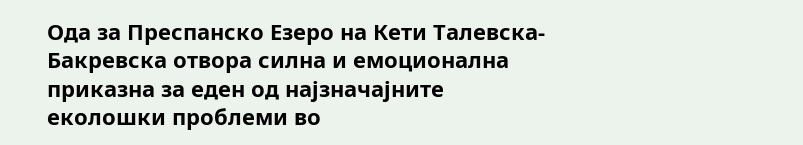Ода за Преспанско Езеро на Кети Талевска-Бакревска отвора силна и емоционална приказна за еден од најзначајните еколошки проблеми во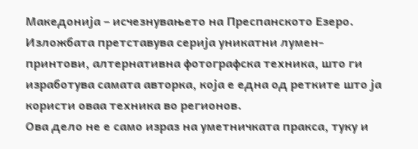Македонија – исчезнувањето на Преспанското Езеро.
Изложбата претставува серија уникатни лумен-принтови, алтернативна фотографска техника, што ги изработува самата авторка, која е една од ретките што ја користи оваа техника во регионов.
Ова дело не е само израз на уметничката пракса, туку и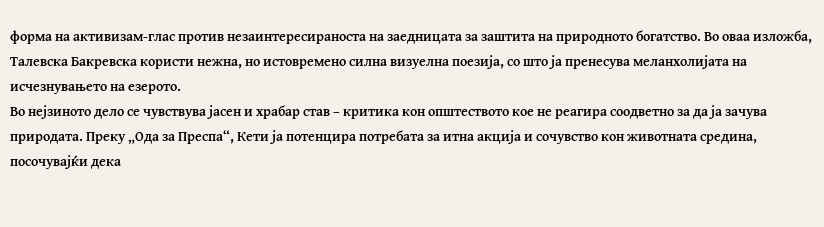форма на активизам-глас против незаинтересираноста на заедницата за заштита на природното богатство. Во оваа изложба, Талевска Бакревска користи нежна, но истовремено силна визуелна поезија, со што ја пренесува меланхолијата на исчезнувањето на езерото.
Во нејзиното дело се чувствува јасен и храбар став – критика кон општеството кое не реагира соодветно за да ја зачува природата. Преку „Ода за Преспа“, Кети ја потенцира потребата за итна акција и сочувство кон животната средина, посочувајќи дека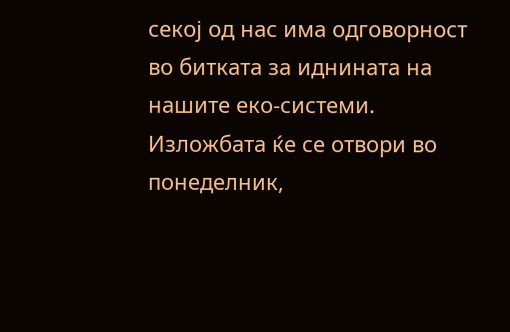секој од нас има одговорност во битката за иднината на нашите еко-системи.
Изложбата ќе се отвори во понеделник,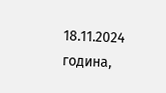18.11.2024 година,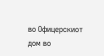во Офицерскиот дом во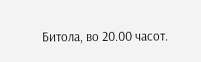Битола, во 20.00 часот.